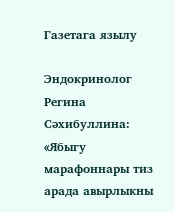Газетага язылу

Эндокринолог Регина Сәхибуллина: «Ябыгу марафоннары тиз арада авырлыкны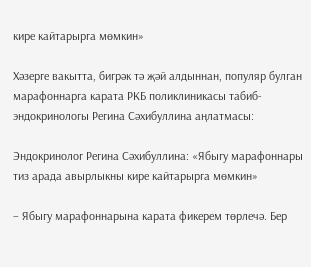кире кайтарырга мөмкин»

Хәзерге вакытта, бигрәк тә җәй алдыннан, популяр булган марафоннарга карата РКБ поликлиникасы табиб-эндокринологы Регина Сәхибуллина аңлатмасы:

Эндокринолог Регина Сәхибуллина: «Ябыгу марафоннары тиз арада авырлыкны кире кайтарырга мөмкин»

– Ябыгу марафоннарына карата фикерем төрлечә. Бер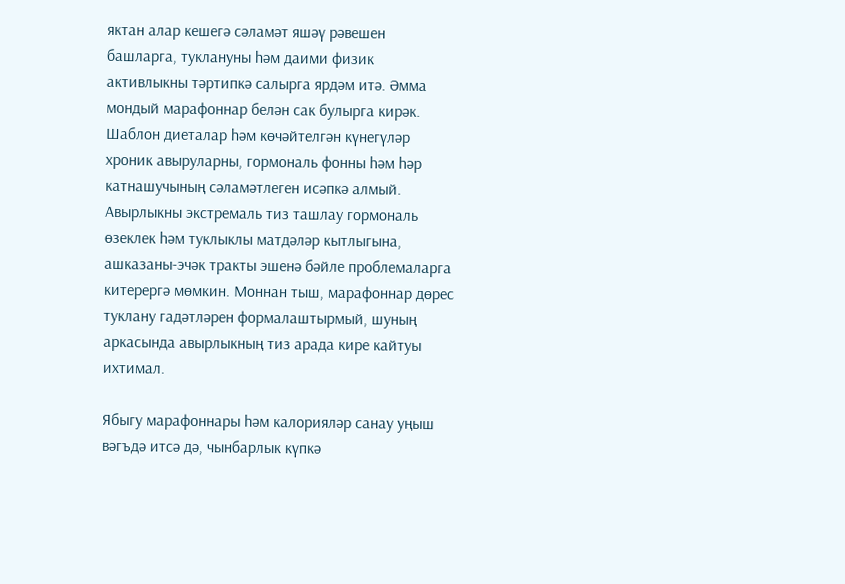яктан алар кешегә сәламәт яшәү рәвешен башларга, туклануны һәм даими физик активлыкны тәртипкә салырга ярдәм итә. Әмма мондый марафоннар белән сак булырга кирәк. Шаблон диеталар һәм көчәйтелгән күнегүләр хроник авыруларны, гормональ фонны һәм һәр катнашучының сәламәтлеген исәпкә алмый. Авырлыкны экстремаль тиз ташлау гормональ өзеклек һәм туклыклы матдәләр кытлыгына, ашказаны-эчәк тракты эшенә бәйле проблемаларга китерергә мөмкин. Моннан тыш, марафоннар дөрес туклану гадәтләрен формалаштырмый, шуның аркасында авырлыкның тиз арада кире кайтуы ихтимал.

Ябыгу марафоннары һәм калорияләр санау уңыш вәгъдә итсә дә, чынбарлык күпкә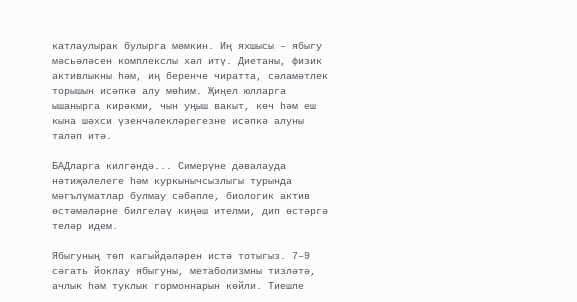катлаулырак булырга мөмкин. Иң яхшысы – ябыгу мәсьәләсен комплекслы хәл итү. Диетаны, физик активлыкны һәм, иң беренче чиратта, сәламәтлек торышын исәпкә алу мөһим. Җиңел юлларга ышанырга кирәкми, чын уңыш вакыт, көч һәм еш кына шәхси үзенчәлекләрегезне исәпкә алуны таләп итә.

БАДларга килгәндә... Симерүне дәвалауда нәтиҗәлелеге һәм куркынычсызлыгы турында мәгълүматлар булмау сәбәпле, биологик актив өстәмәләрне билгеләү киңәш ителми, дип өстәргә теләр идем.

Ябыгуның төп кагыйдәләрен истә тотыгыз. 7–9 сәгать йоклау ябыгуны, метаболизмны тизләтә, ачлык һәм туклык гормоннарын көйли. Тиешле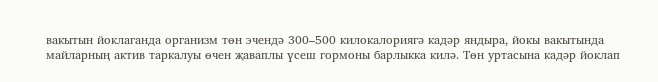вакытын йоклаганда организм төн эчендә 300–500 килокалориягә кадәр яндыра, йокы вакытында майларның актив таркалуы өчен җаваплы үсеш гормоны барлыкка килә. Төн уртасына кадәр йоклап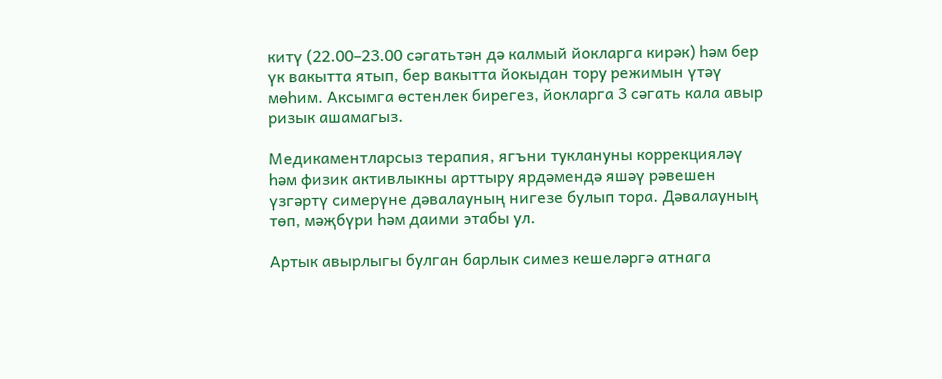китү (22.00–23.00 сәгатьтән дә калмый йокларга кирәк) һәм бер үк вакытта ятып, бер вакытта йокыдан тору режимын үтәү мөһим. Аксымга өстенлек бирегез, йокларга 3 сәгать кала авыр ризык ашамагыз.

Медикаментларсыз терапия, ягъни туклануны коррекцияләү һәм физик активлыкны арттыру ярдәмендә яшәү рәвешен үзгәртү симерүне дәвалауның нигезе булып тора. Дәвалауның төп, мәҗбүри һәм даими этабы ул.

Артык авырлыгы булган барлык симез кешеләргә атнага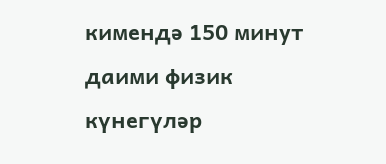кимендә 150 минут даими физик күнегүләр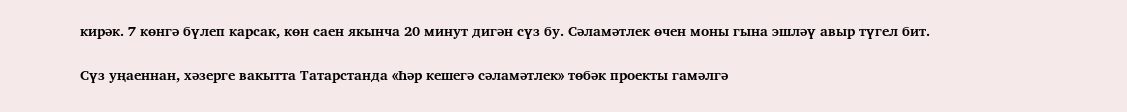кирәк. 7 көнгә бүлеп карсак, көн саен якынча 20 минут дигән сүз бу. Сәламәтлек өчен моны гына эшләү авыр түгел бит.

Сүз уңаеннан, хәзерге вакытта Татарстанда «Һәр кешегә сәламәтлек» төбәк проекты гамәлгә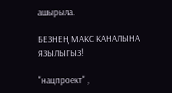ашырыла.

БЕЗНЕҢ МАКС КАНАЛЫНА ЯЗЫЛЫГЫЗ!

"нацпроект" ,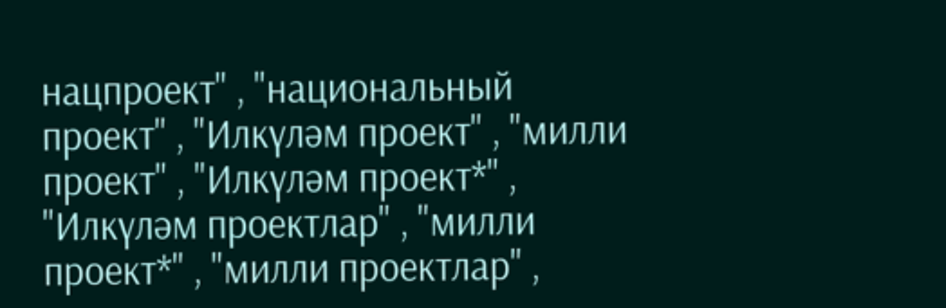нацпроект" , "национальный проект" , "Илкүләм проект" , "милли проект" , "Илкүләм проект*" , "Илкүләм проектлар" , "милли проект*" , "милли проектлар" ,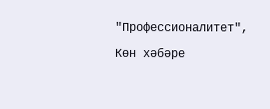"Профессионалитет",

Көн хәбәре